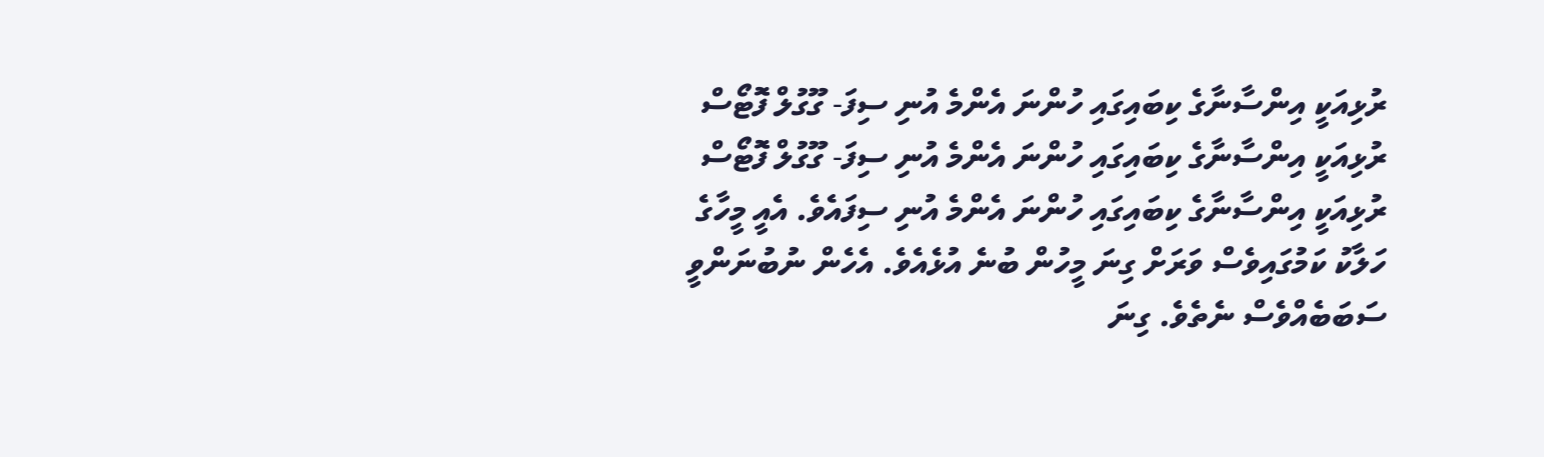ރުޅިއަކީ އިންސާނާގެ ކިބައިގައި ހުންނަ އެންމެ އުނި ސިފަ- ގޫގުލް ފޮޓޯސް
ރުޅިއަކީ އިންސާނާގެ ކިބައިގައި ހުންނަ އެންމެ އުނި ސިފަ- ގޫގުލް ފޮޓޯސް
ރުޅިއަކީ އިންސާނާގެ ކިބައިގައި ހުންނަ އެންމެ އުނި ސިފައެވެ. އެއީ މީހާގެ ހަލާކު ކަމުގައިވެސް ވަރަށް ގިނަ މީހުން ބުނެ އުޅެއެވެ. އެހެން ނުބުނަންވީ ސަބަބެއްވެސް ނެތެވެ. ގިނަ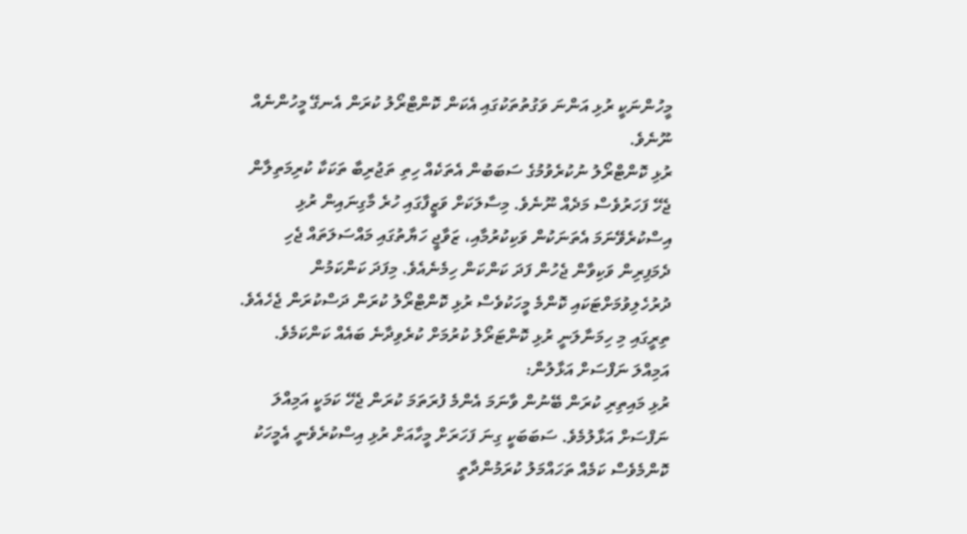މީހުންނަކީ ރުޅި އަންނަ ވަގުތުތަކުގައި އެކަން ކޮންޓްރޯލު ކުރަން އެނގޭ މީހުންނެއް ނޫނެވެ.
ރުޅި ކޮންޓްރޯލު ނުކުރެވުމުގެ ސަބަބުން އެތަކެއް ހިތި ތަޖުރިބާ ތަކަކާ ކުރިމަތިލާން ޖެހޭ ފަހަރުވެސް މަދެއް ނޫނެވެ. މިސާލަކަށް ވަޒީފާގައި ހުރެ މާގިނައިން ރުޅި އިސްކުރެވޭނަމަ އެތަނަކުން ވަކިކުރުމާއި، ޒަވާޖީ ހަޔާތުގައި މައްސަލަތައް ޖެހި ދެމަފިރިން ވަކިވާން ޖެހުން ފަދަ ކަންކަން ހިމެނެއެވެ. މިފަދަ ކަންކަމުން ދުރުހެލިވުމަށްޓަކައި ކޮންމެ މީހަކުވެސް ރުޅި ކޮންޓްރޯލު ކުރަން ދަސްކުރަން ޖެހެއެވެ. ތިރީގައި މި ހިމަނާލަނީ ރުޅި ކޮންޓަރޯލު ކުރުމަށް ކުރެވިދާނެ ބައެއް ކަންކަމެވެ.
އަމިއްލަ ނަފްސަށް އަޅާލުން:
ރުޅި މައިތިރި ކުރަން ބޭނުން ވާނަމަ އެންމެ ފުރަތަމަ ކުރަން ޖެހޭ ކަމަކީ އަމިއްލަ ނަފްސަށް އަޅާލުމެވެ. ސަބަބަކީ ގިނަ ފަހަރަށް މީހާއަށް ރުޅި އިސްކުރެވެނީ އެމީހަކު ކޮންމެވެސް ކަމެއް ތަހައްމަލު ކުރަމުންދާތީ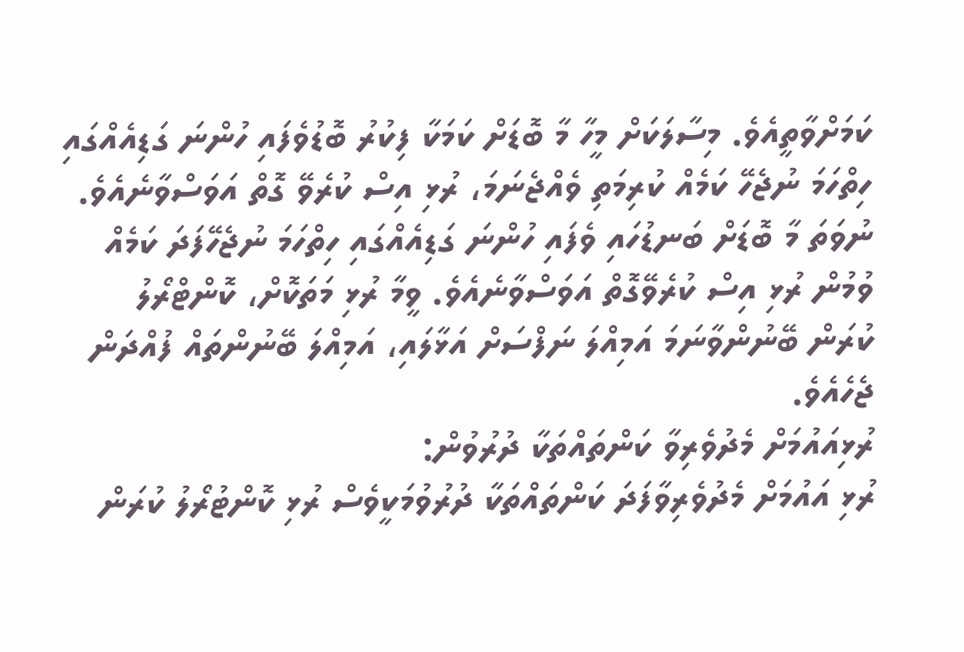ކަމަށްވާތީއެވެ. މިސާލަކަށް މީހާ މާ ބޮޑަށް ކަމަކާ ފިކުރު ބޮޑުވެފައި ހުންނަ ގަޑިއެއްގައި ހިތްހަމަ ނުޖެހޭ ކަމެއް ކުރިމަތި ވެއްޖެނަމަ، ރުޅި އިސް ކުރެވޭ ގޮތް އަވަސްވާނެއެވެ. ނުވަތަ މާ ބޮޑަށް ބަނޑުހައި ވެފައި ހުންނަ ގަޑިއެއްގައި ހިތްހަމަ ނުޖެހޭފަދަ ކަމެއް ވުމުން ރުޅި އިސް ކުރެވޭގޮތް އަވަސްވާނެއެވެ. ވީމާ ރުޅި މަތަކޮށް، ކޮންޓްރޯލު ކުރަން ބޭނުންވާނަމަ އަމިއްލަ ނަފްސަށް އަޅާލައި، އަމިއްލަ ބޭނުންތައް ފުއްދަން ޖެހެއެވެ.
ރުޅިއައުމަށް މެދުވެރިވާ ކަންތައްތަކާ ދުރުވުން:
ރުޅި އައުމަށް މެދުވެރިވާފަދަ ކަންތައްތަކާ ދުރުވުމަކީވެސް ރުޅި ކޮންޓުރޯލު ކުރަން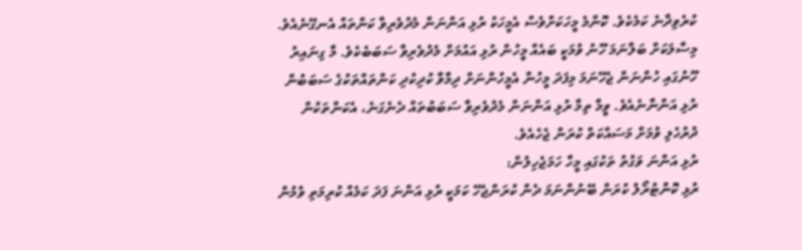ކުރެވިދާނެ ކަމެކެވެ. ކޮންމެ މީހަކަށްވެސް އެމީހަކު ރުޅި އަންނަން މެދުވެރިވާ ކަންތައް އެނގޭނެއެވެ. މިސާލަކަށް ބަލާނަމަ ހޫނު ވުމަކީ ބައެއް މީހުން ރުޅި އައުމަށް މެދުވެރިވާ ސަބަބެކެވެ. މާ ގިނައިރު ހޫނުގައި ހުންނަން ޖެހޭނަމަ މިފަދަ މީހުން އެމީހުންނަށް ދިމާވާ ކުދިކުދި ކަންތައްތަކުގެ ސަބަބުން ރުޅި އަންނާނެއެވެ. ވީމާ ތިމާ ރުޅި އަންނަން މެދުވެރިވާ ސަބަބުތައް ދެނެގަނެ، އެކަންތަކުން ދުރުހެލި ވުމަށް މަސައްކަތް ކުރަން ޖެހެއެވެ.
ރުޅި އަންނަ ވަގުތު ތަކުގައި މީހާ ހަމަޖެހިލުން:
ރުޅި ކޮންޓުރޯލު ކުރަން ބޭނުންނަމަ ދެން ކުރަންޖެހޭ ކަމަކީ ރުޅި އަންނަ ފަދަ ކަމެއް ކުރިމަތި ވުމުން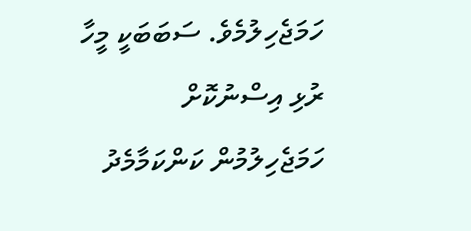ހަމަޖެހިލުމެވެ. ސަބަބަކީ މީހާ ރުޅި އިސްނުކޮށް ހަމަޖެހިލުމުން ކަންކަމާމެދު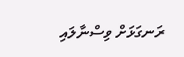ރަނގަޅަށް ވިސްނާލައި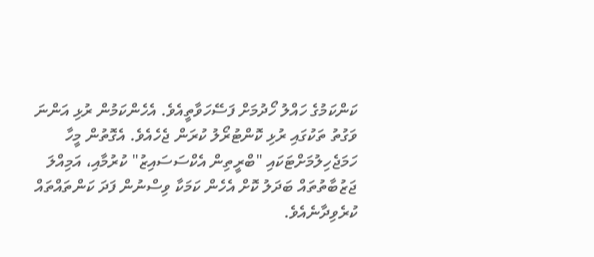ކަންކަމުގެ ހައްލު ހޯދުމަށް ފަސޭހަވާތީއެވެ. އެހެންކަމުން ރުޅި އަންނަ ވަގުތު ތަކުގައި ރުޅި ކޮންޓުރޯލު ކުރަން ޖެހެއެވެ. އެގޮތުން މީހާ ހަމަޖެހިލުމަށްޓަކައި "ބްރީތިން އެކްސަސައިޒު" ކުރުމާއި، އަމިއްލަ ޖަޒުބާތުތައް ބަދަލު ކޮށް އެހެން ކަމަކާ ވިސްނުން ފަދަ ކަންތައްތައް ކުރެވިދާނެއެވެ.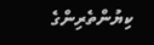ކިޔުންތެރިންގެ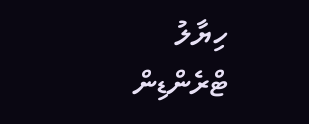ހިޔާލު
ޓްރެންޑިން